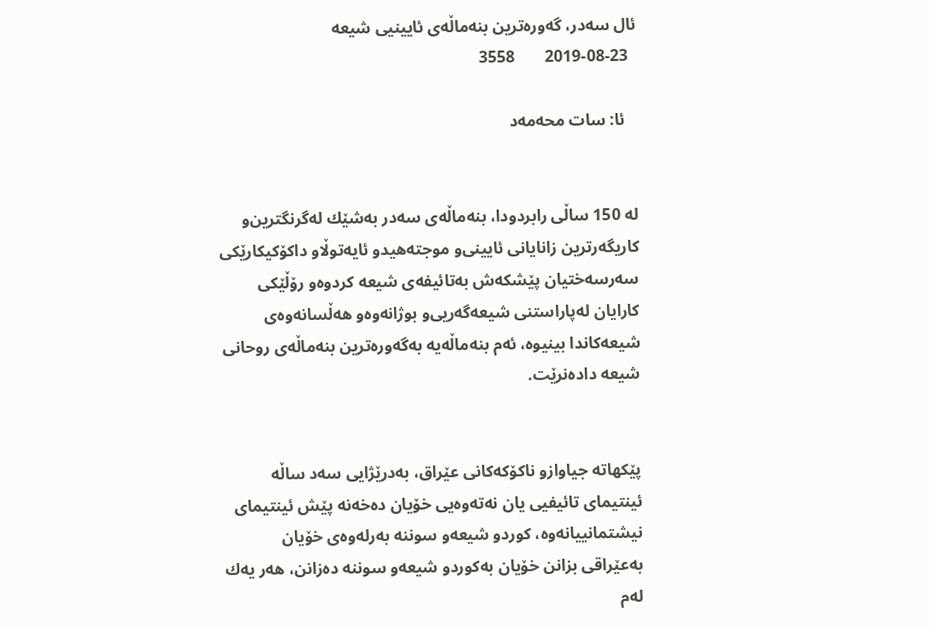ئال سەدر، گەورەترین بنەماڵەی ئایینیی شیعە
  2019-08-23       3558

   ئا: سات محەمەد


لە 150 ساڵی رابردودا، بنەماڵەی سەدر بەشێك لەگرنگترین‌و كاریگەرترین زانایانی ئایینی‌و موجتەهیدو ئایەتوڵا‌و داكۆكیكارێكی سەرسەختیان پێشكەش بەتائیفەی شیعە كردوەو رۆڵێكی كارایان لەپاراستنی شیعەگەریی‌و بوژانەوەو هەڵسانەوەی شیعەكاندا بینیوە، ئەم بنەماڵەیە بەگەورەترین بنەماڵەی روحانی شیعە دادەنرێت.


پێكهاته‌ جیاوازو ناكۆكه‌كانی‌ عێراق، به‌درێژایی‌ سه‌د ساڵه‌ ئینتیمای‌ تائیفیی‌ یان نه‌ته‌وه‌یی‌ خۆیان ده‌خه‌نه‌ پێش ئینتیمای‌ نیشتمانییانه‌وه‌، كوردو شیعه‌و سوننه‌ به‌رله‌وه‌ی‌ خۆیان به‌عێراقی بزانن خۆیان به‌كوردو شیعه‌و سوننه‌ ده‌زانن، هه‌ر یه‌ك له‌م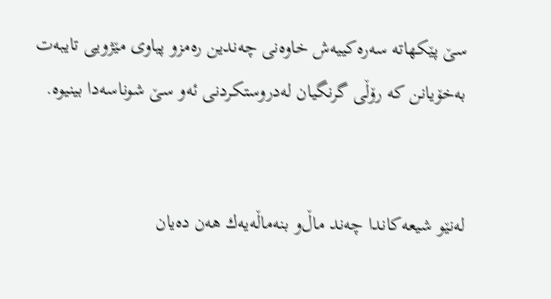سێ‌ پێكهاته‌ سه‌ره‌كییه‌ش خاوه‌نی‌ چه‌ندین ره‌مزو پیاوی‌ مێژویی‌ تایبه‌ت به‌خۆیانن كه‌ رۆڵی‌ گرنگیان له‌دروستكردنی‌ ئه‌و سێ‌ شوناسه‌دا بینیوه‌.


له‌نێو شیعه‌كاندا چه‌ند ماڵ‌‌و بنه‌ماڵه‌یه‌ك هه‌ن ده‌یان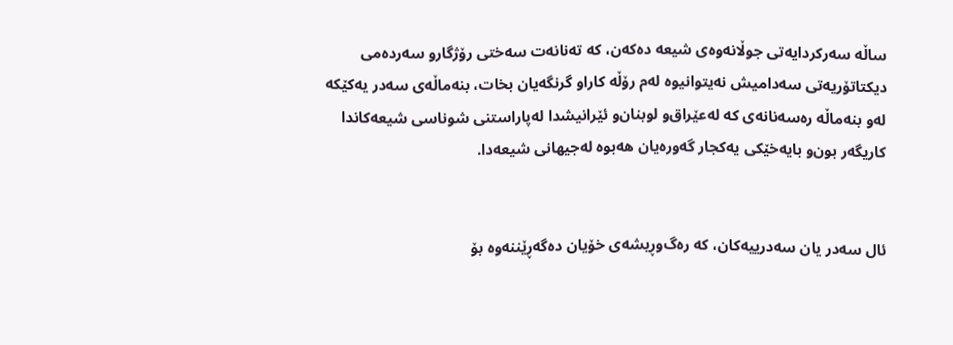ساڵه‌ سه‌ركردایه‌تی‌ جوڵانه‌وه‌ی ‌شیعه‌ ده‌كه‌ن، كه‌ ته‌نانه‌ت سه‌ختی‌ رۆژگارو سه‌رده‌می‌ دیكتاتۆریه‌تی‌ سه‌دامیش نه‌یتوانیوه‌ له‌م رۆڵه‌ كاراو گرنگه‌یان بخات، بنه‌ماڵه‌ی‌ سه‌در یه‌كێكه‌ له‌و بنه‌ماڵه‌ ره‌سه‌نانه‌ی‌ كه‌ له‌عێراق‌و لوبنان‌و ئێرانیشدا له‌پاراستنی‌ شوناسی‌ شیعه‌كاندا كاریگه‌ر بون‌و بایەخێكی یەكجار گەورەیان هەبوە لەجیهانی شیعەدا.


ئال سه‌در یان سه‌درییه‌كان، كه‌ ره‌گ‌وڕیشه‌ی‌ خۆیان ده‌گه‌ڕێننه‌وه‌ بۆ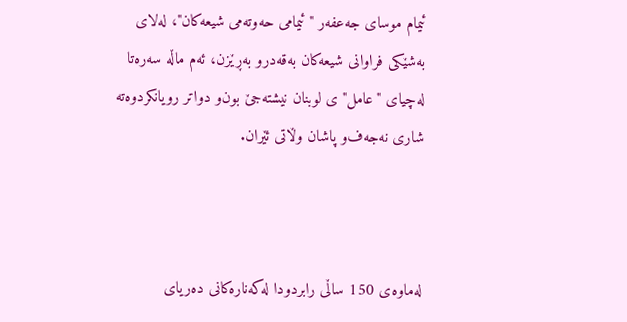ئیمام موسای‌ جه‌عفه‌ر "ئیمامی‌ حه‌وته‌می‌ شیعه‌كان"، له‌لای‌ به‌شێكی‌ فراوانی‌ شیعه‌كان به‌قه‌درو به‌ڕێزن، ئه‌م ماڵه‌ سه‌ره‌تا له‌چیای‌ "عامل"ی‌ لوبنان نیشته‌جێ‌ بون‌و دواتر رویانكردوه‌ته‌ شاری‌ نه‌جه‌ف‌و پاشان وڵاتی‌ ئێران.



لەماوەی 150 ساڵی رابردودا لەكەنارەكانی دەریای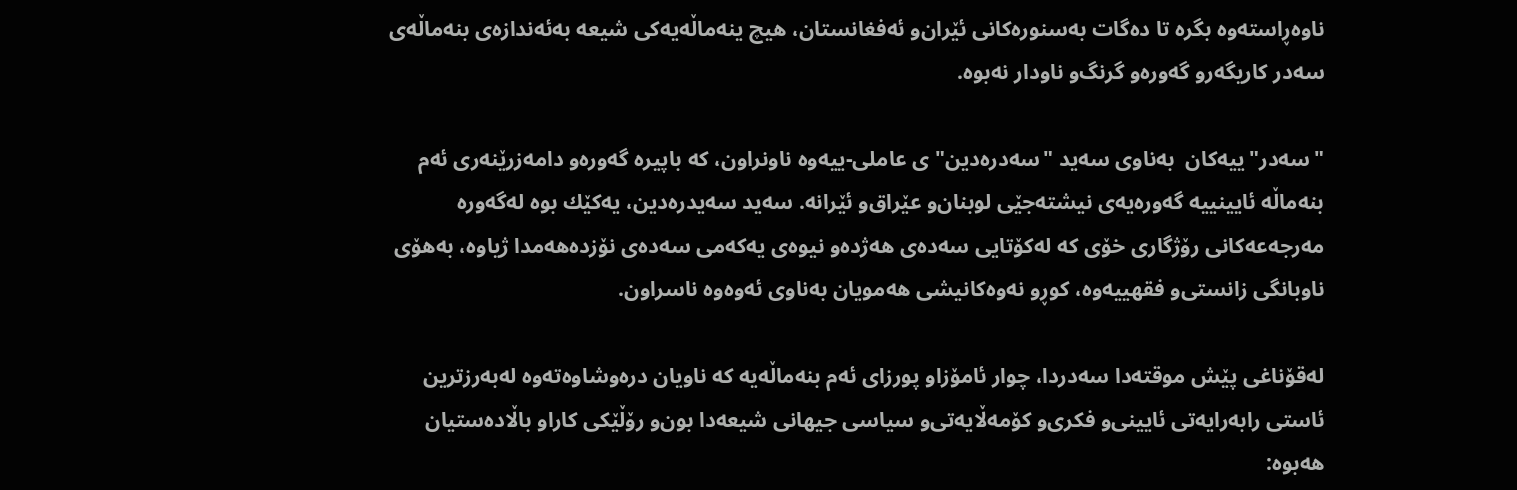ناوەڕاستەوە بگرە تا دەگات بەسنورەكانی ئێران‌و ئەفغانستان، هیچ ینەماڵەیەكی شیعە بەئەندازەی بنەماڵەی سەدر كاریگەرو گەورەو گرنگ‌و ناودار نەبوە.

"سەدر"ییەکان  بەناوی سەید "سەدرەدین"ی عاملی-ییەوە ناونراون، كە باپیرە گەورەو دامەزرێنەری ئەم بنەماڵە ئایینییە گەورەیەی نیشتەجێی لوبنان‌و عێراق‌و ئێرانە. سەید سەیدرەدین، یەكێك بوە لەگەورە مەرجەعەكانی رۆژگاری خۆی كە لەكۆتایی سەدەی هەژدەو نیوەی یەكەمی سەدەی نۆزدەهەمدا ژیاوە، بەهۆی ناوبانگی زانستی‌و فقهییەوە، كوڕ‌و نەوەكانیشی هەمویان بەناوی ئەوەوە ناسراون.

لەقۆناغی پێش موقتەدا سەدردا، چوار ئامۆزاو پورزای ئەم بنەماڵەیە کە ناویان درەوشاوەتەوە لەبەرزترین ئاستی رابەرایەتی ئایینی‌و فكری‌و كۆمەڵایەتی‌و سیاسی جیهانی شیعەدا بون‌و رۆڵێكی كارا‌و باڵادەستیان هەبوە: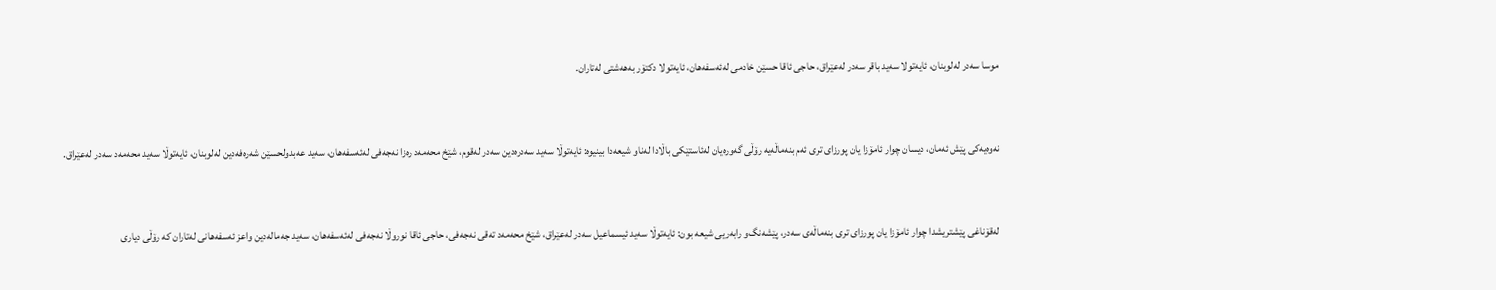موسا سەدر لەلوبنان، ئایەتولا سەید باقر سەدر لەعێراق، حاجی ئاقا حسێن خادمی لەئەسفەهان، ئایەتولا دكتۆر بەهەشتی لەتاران.


نەوەیەكی پێش ئەمان، دیسان چوار ئامۆزا یان پورزای تری ئەم بنەماڵەیە رۆڵی گەورەیان لەئاستێكی باڵادا لەناو شیعەدا بینیوە: ئایەتوڵا سەید سەدرەدین سەدر لەقوم، شێخ محەمەد رەزا نەجەفی لەئەسفەهان، سەید عەبدولحسێن شەرەفەدین لەلوبنان، ئایەتوڵا سەید محەمەد سەدر لەعێراق.


لەقۆناغی پێشتریشدا چوار ئامۆزا یان پورزای تری بنەماڵەی سەدر، پێشەنگ‌و رابەریی شیعە بون: ئایەتوڵا سەید ئیسماعیل سەدر لەعێراق، شێخ محەمەد تەقی نەجەفی، حاجی ئاقا نوروڵا نەجەفی لەئەسفەهان، سەید جەمالەدین واعز ئەسفەهانی لەتاران كە رۆڵی دیاری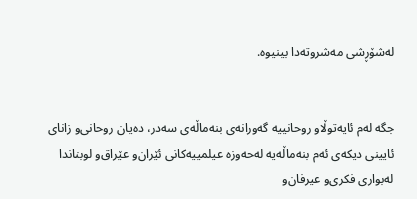لەشۆڕشی مەشروتەدا بینیوە.


جگە لەم ئایەتوڵاو روحانییە گەورانەی بنەماڵەی سەدر، دەیان روحانی‌و زانای ئایینی دیكەی ئەم بنەماڵەیە لەحەوزە عیلمییەكانی ئێران‌و عێراق‌و لوبناندا لەبواری فكری‌و عیرفان‌و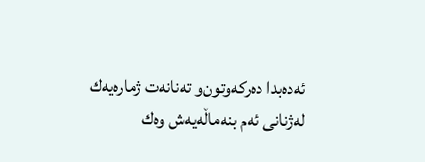ئەدەبدا دەركەوتون‌و تەنانەت ژمارەیەك لەژنانی ئەم بنەماڵەیەش وەك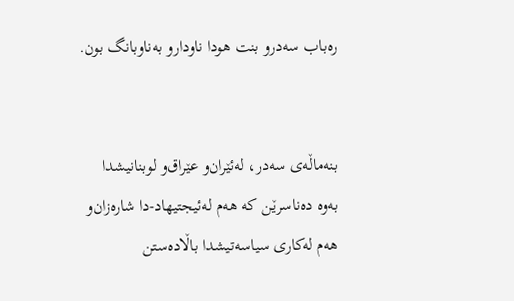رەباب سەدر‌و بنت هودا ناودار‌و بەناوبانگ بون.


بنەماڵەی سەدر، لەئێران‌و عێراق‌و لوبنانیشدا بەوە دەناسرێن كە هەم لەئیجتیهاد-دا شارەزان‌و هەم لەكاری سیاسەتیشدا باڵادەستن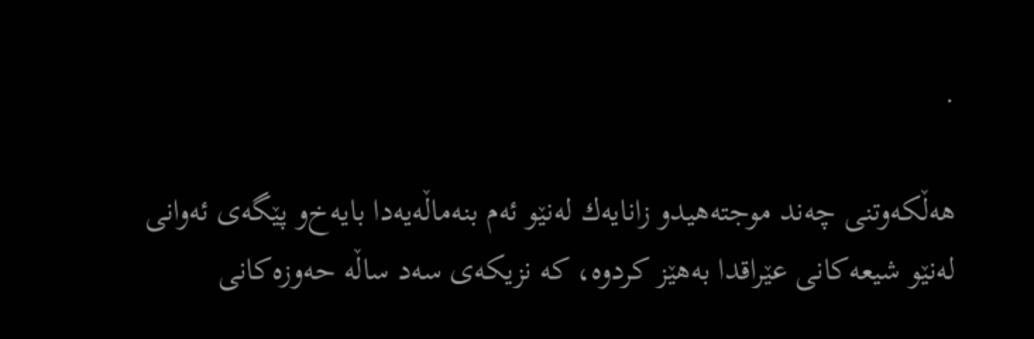.

هه‌ڵكه‌وتنی‌ چه‌ند موجته‌هید‌و زانایه‌ك له‌نێو ئه‌م بنه‌ماڵه‌یه‌دا بایه‌خ‌و پێگه‌ی‌ ئه‌وانی‌ له‌نێو شیعه‌كانی عێراقدا به‌هێز كردوه‌، كه‌ نزیكه‌ی‌ سه‌د ساڵه‌ حه‌وزه‌كانی‌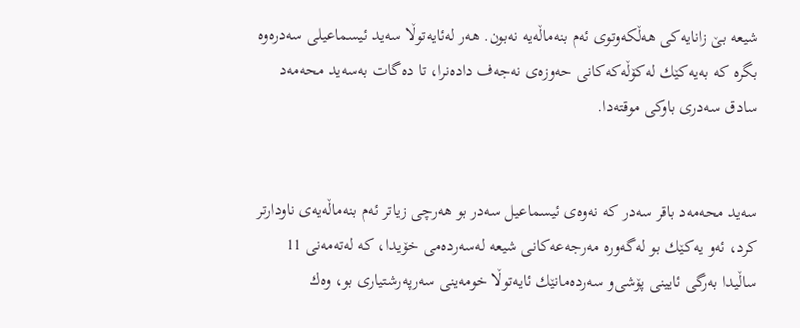شیعه‌ بێ‌ زانایه‌كی‌ هه‌ڵكه‌وتوی‌ ئه‌م بنه‌ماڵه‌یه‌ نه‌بون. هه‌ر له‌ئایه‌توڵا سه‌ید ئیسماعیلی‌ سه‌دره‌وه‌ بگره‌ كه‌ به‌یه‌كێك له‌كۆڵه‌كه‌كانی‌ حه‌وزه‌ی‌ نه‌جه‌ف داده‌نرا، تا ده‌گات به‌سه‌ید محه‌مه‌د سادق سه‌دری‌ باوكی‌ موقته‌دا.


سه‌ید محه‌مه‌د باقر سه‌در كه‌ نه‌وه‌ی‌ ئیسماعیل سه‌در بو هه‌رچی‌ زیاتر ئه‌م بنه‌ماڵه‌یه‌ی‌ ناودارتر كرد، ئه‌و یه‌كێك بو له‌گه‌وره‌ مه‌رجه‌عه‌كانی‌ شیعه‌ له‌سه‌رده‌می‌ خۆیدا، كه‌ له‌ته‌مه‌نی‌ 11 ساڵیدا به‌رگی‌ ئایینی‌ پۆشی‌و سه‌رده‌مانێك ئایه‌توڵا خومه‌ینی‌ سه‌رپه‌رشتیاری‌ بو، وه‌ك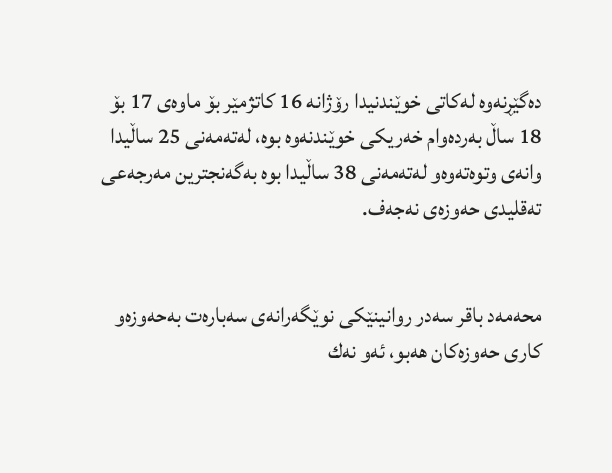ده‌گێڕنه‌وه‌ له‌كاتی‌ خوێندنیدا رۆژانه‌ 16 كاتژمێر بۆ ماوه‌ی‌ 17 بۆ 18 ساڵ‌ به‌رده‌وام خه‌ریكی‌ خوێندنه‌وه‌ بوه‌، له‌ته‌مه‌نی‌ 25 ساڵیدا وانه‌ی‌ وتوه‌ته‌وه‌و له‌ته‌مه‌نی‌ 38 ساڵیدا بوه‌ به‌گه‌نجترین مه‌رجه‌عی‌ ته‌قلیدی‌ حه‌وزه‌ی‌ نه‌جه‌ف.


محه‌مه‌د باقر سه‌در روانینێكی‌ نوێگه‌رانه‌ی‌ سه‌باره‌ت به‌حه‌وزه‌‌و كاری‌ حه‌وزه‌كان هه‌بو، ئه‌و نه‌ك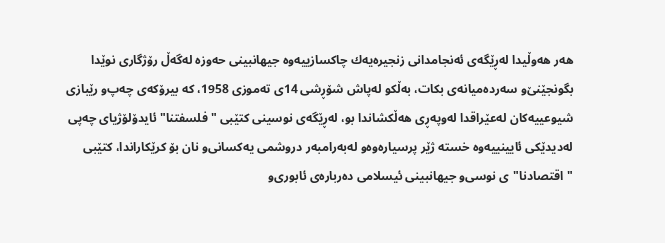هه‌ر هه‌وڵیدا له‌ڕێگه‌ی‌ ئه‌نجامدانی‌ زنجیره‌یه‌ك چاكسازییه‌وه‌ جیهانبینی‌ حه‌وزه‌ له‌گه‌ڵ‌ رۆژگاری‌ نوێدا بگونجێنێ‌‌و سه‌رده‌میانه‌ی‌ بكات، به‌ڵكو له‌پاش شۆڕشی‌ 14ی‌ ته‌موزی‌ 1958، كه‌ بیرۆكه‌ی‌ چه‌پ‌و رێبازی‌ شیوعییه‌كان له‌عێراقدا له‌وپه‌ڕی‌ هه‌ڵكشاندا بو، له‌ڕێگه‌ی‌ نوسینی‌ كتێبی‌ "فلسفتنا" ئایدۆلۆژیای‌ چه‌پی‌ له‌دیدێكی‌ ئایینییه‌وه‌ خسته‌ ژێر پرسیاره‌وه‌و له‌به‌رامبه‌ر دروشمی‌ یه‌كسانی‌‌و نان بۆ كرێكاراندا، كتێبی‌ "اقتصادنا"ی‌ نوسی‌‌و جیهانبینی‌ ئیسلامی‌ ده‌رباره‌ی‌ ئابوری‌‌و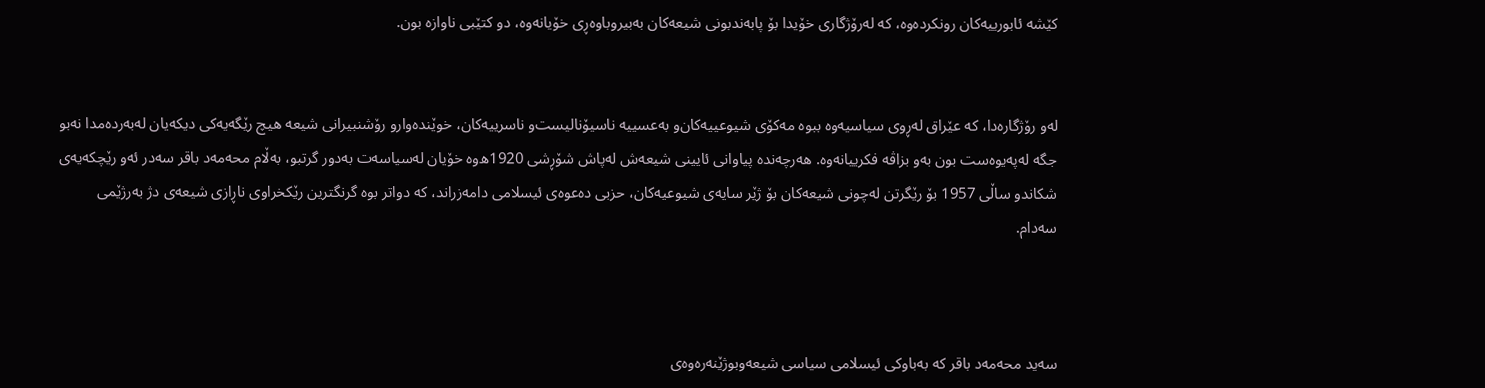كێشه‌ ئابورییه‌كان رونكرده‌وه‌، كه‌ له‌رۆژگاری‌ خۆیدا بۆ پابه‌ندبونی‌ شیعه‌كان به‌بیروباوه‌ڕی‌ خۆیانه‌وه‌، دو كتێبی‌ ناوازه‌ بون.


له‌و رۆژگاره‌دا، کە عێراق له‌ڕوی‌ سیاسیه‌وه‌ ببوه‌ مه‌كۆی‌ شیوعییه‌كان‌و به‌عسییه‌ ناسیۆنالیست‌و ناسرییه‌كان، خوێنده‌وارو رۆشنبیرانی‌ شیعه‌ هیچ رێگه‌یه‌كی‌ دیكه‌یان له‌به‌رده‌مدا نه‌بو جگه‌ له‌په‌یوه‌ست بون به‌و بزاڤه‌ فكرییانه‌وه‌. هه‌رچه‌نده‌ پیاوانی‌ ئایینی‌ شیعه‌ش له‌پاش شۆڕشی‌ 1920ه‌وه‌ خۆیان له‌سیاسه‌ت به‌دور گرتبو، به‌ڵام محه‌مه‌د باقر سه‌در ئه‌و رێچكه‌یه‌ی‌ شكاندو ساڵی‌ 1957 بۆ رێگرتن له‌چونی‌ شیعه‌كان بۆ ژێر سایه‌ی‌ شیوعیه‌كان، حزبی‌ ده‌عوه‌ی‌ ئیسلامی‌ دامه‌زراند، كه‌ دواتر بوه‌ گرنگترین رێكخراوی‌ ناڕازی‌ شیعه‌ی‌ دژ به‌رژێمی‌ سه‌دام.



سه‌ید محه‌مه‌د باقر كه‌ بەباوکی ئیسلامی سیاسی شیعەوبوژێنه‌ره‌وه‌ی‌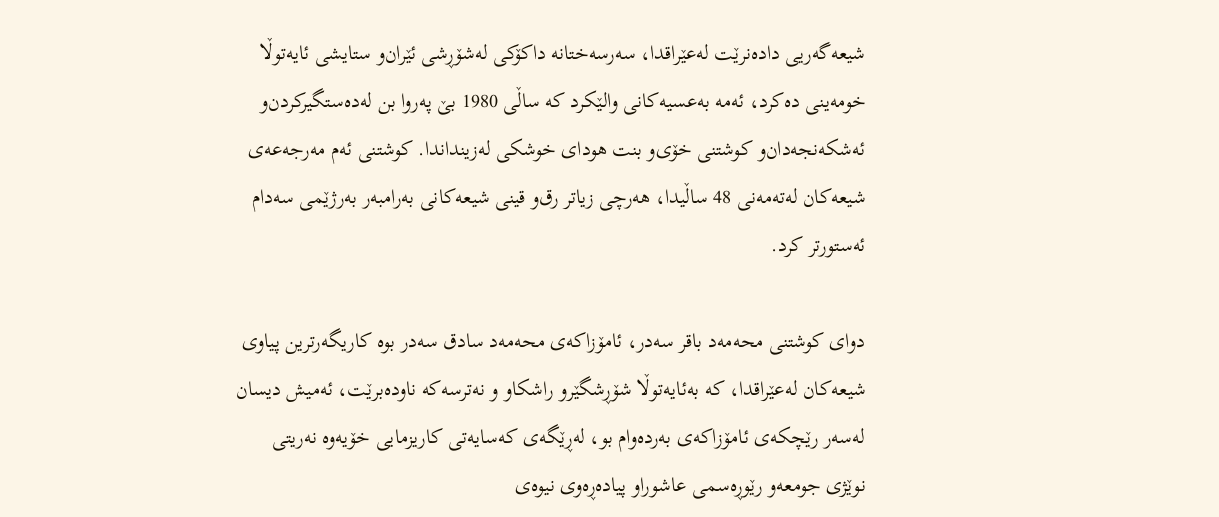شیعه‌گەریی دادەنرێت لەعێراقدا، سه‌رسه‌ختانه‌ داكۆكی‌ له‌شۆڕشی‌ ئێران‌و ستایشی‌ ئایه‌توڵا خومه‌ینی‌ ده‌كرد، ئەمە به‌عسیه‌كانی‌ والێكرد كه‌ ساڵی 1980 بێ‌ په‌روا بن له‌ده‌ستگیركردن‌و ئه‌شكه‌نجه‌دان‌و كوشتنی‌ خۆی‌‌و بنت هودای‌ خوشكی‌ له‌زینداندا. كوشتنی‌ ئه‌م مه‌رجه‌عه‌ی‌ شیعه‌كان له‌ته‌مه‌نی‌ 48 ساڵیدا، هه‌رچی‌ زیاتر رق‌و قینی‌ شیعه‌كانی‌ به‌رامبه‌ر به‌رژێمی‌ سه‌دام ئه‌ستورتر كرد.

دوای‌ کوشتنی محه‌مه‌د باقر سه‌در، ئامۆزاكه‌ی‌ محه‌مه‌د سادق سه‌در بوه‌ كاریگه‌رترین پیاوی‌ شیعه‌كان له‌عێراقدا، كه‌ به‌ئایه‌توڵا شۆڕشگێرو راشكاو و نه‌ترسه‌كه‌ ناوده‌برێت، ئه‌میش دیسان له‌سه‌ر رێچكه‌ی‌ ئامۆزاكه‌ی‌ به‌رده‌وام بو، له‌ڕێگه‌ی‌ كه‌سایه‌تی‌ كاریزمایی‌ خۆیه‌وه‌ نه‌ریتی‌ نوێژی‌ جومعه‌‌و رێوڕه‌سمی‌ عاشورا‌و پیاده‌ڕه‌وی‌ نیوه‌ی‌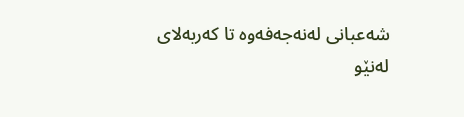شه‌عبانی‌ له‌نه‌جه‌فه‌وه‌ تا كه‌ربه‌لای‌ له‌نێو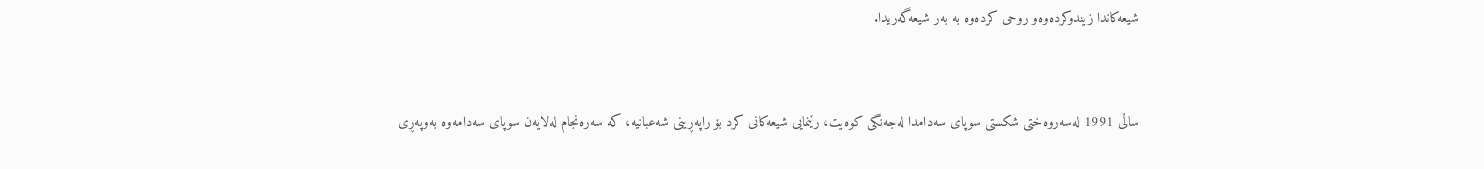شیعه‌كاندا زیندوكرده‌وه‌و روحی‌ كرده‌وه‌ به‌ به‌ر شیعه‌گه‌ریدا.


ساڵی‌ 1991 له‌سه‌روه‌ختی‌ شكستی‌ سوپای‌ سه‌دامدا له‌جه‌نگی‌ كوه‌یت، رێنمایی‌ شیعه‌كانی‌ كرد بۆ راپه‌ڕینی‌ شه‌عبانیه‌، كه‌ سه‌ره‌نجام له‌لایه‌ن سوپای‌ سه‌دامه‌وه‌ به‌وپه‌ڕی‌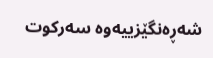شه‌ڕه‌نگێزییه‌وه‌ سه‌ركوت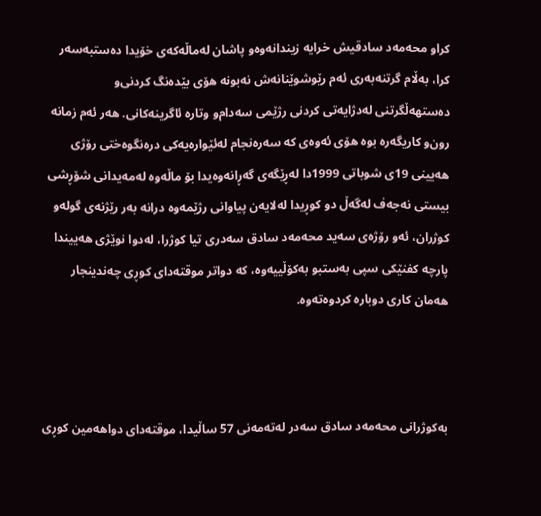كرا‌و محه‌مه‌د سادقیش خرایه‌ زیندانه‌وه‌‌و پاشان له‌ماڵه‌كه‌ی‌ خۆیدا ده‌ستبه‌سه‌ر كرا، به‌ڵام گرتنه‌به‌ری‌ ئه‌م رێوشوێنانه‌ش نه‌بونه‌ هۆی‌ بێده‌نگ كردنی‌‌و ده‌ستهه‌ڵگرتنی‌ له‌دژایه‌تی‌ كردنی‌ رژێمی‌ سه‌دام‌و وتاره‌ ئاگرینه‌كانی‌. هه‌ر ئه‌م زمانه‌ رون‌و كاریگه‌ره‌ بوه‌ هۆی‌ ئه‌وه‌ی‌ كه‌ سه‌ره‌نجام له‌ئێواره‌یه‌كی‌ دره‌نگوه‌ختی‌ رۆژی‌ هه‌یینی‌ 19ی‌ شوباتی‌ 1999دا له‌ڕێگه‌ی‌ گه‌ڕانه‌وه‌یدا بۆ ماڵه‌وه‌ له‌مه‌یدانی‌ شۆڕشی‌ بیستی‌ نه‌جه‌ف له‌گه‌ڵ‌ دو كوڕیدا له‌لایه‌ن پیاوانی‌ رژێمه‌وه‌ درانه‌ به‌ر رێژنه‌ی‌ گوله‌و كوژران، ئه‌و رۆژه‌ی‌ سه‌ید محه‌مه‌د سادق سه‌دری‌ تیا كوژرا، له‌دوا نوێژی‌ هه‌ییندا پارچه‌ كفنێكی‌ سپی‌ به‌ستبو به‌كۆڵییه‌وه‌، كه‌ دواتر موقته‌دای‌ كوڕی‌ چه‌ندینجار هه‌مان كاری‌ دوباره‌ كردوه‌ته‌وه‌‌.



به‌كوژرانی‌ محه‌مه‌د سادق سه‌در له‌ته‌مه‌نی‌ 57 ساڵیدا، موقته‌دای دواهه‌مین كوڕی‌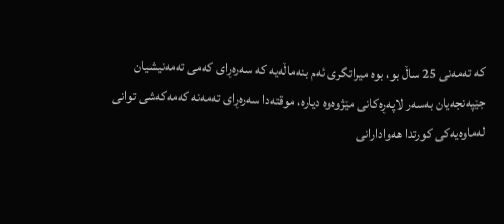كه‌ ته‌مه‌نی‌ 25 ساڵ‌ بو، بوه‌ میراتگری‌ ئه‌م بنه‌ماڵه‌یه‌ كه‌ سه‌ره‌ڕای‌ كه‌می ته‌مه‌نیشیان جێپه‌نجه‌یان به‌سه‌ر لاپه‌ڕه‌كانی‌ مێژوه‌وه‌ دیاره‌، موقته‌دا سه‌ره‌ڕای‌ ته‌مه‌نه‌ كه‌مه‌كه‌شی‌ توانی‌ له‌ماوه‌یه‌كی‌ كورتدا هه‌وادارانی‌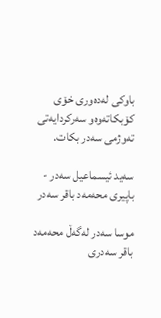باوكی‌ له‌ده‌وری‌ خۆی‌ كۆبكاته‌وه‌‌و سه‌ركردایه‌تی‌ ته‌وژمی‌ سه‌در بكات.

سەید ئیسماعیل سەدر - باپیری محه‌مه‌د باقر سه‌در

موسا سەدر لەگەڵ محه‌مه‌د باقر سه‌دری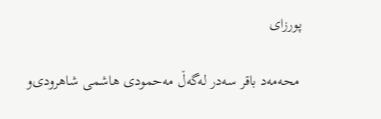پورزای

 محه‌مه‌د باقر سه‌در لەگەڵ مەحمودی هاشمی شاهرودی‌و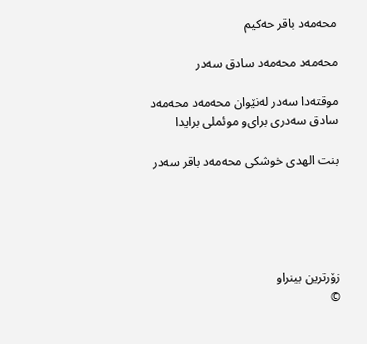محەمەد باقر حەکیم

محەمەد محەمەد سادق سەدر

موقتەدا سەدر لەنێوان محەمەد محەمەد سادق سەدری برای‌و موئملی برایدا

بنت الهدی خوشکی محەمەد باقر سەدر





زۆرترین بینراو
©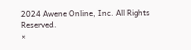2024 Awene Online, Inc. All Rights Reserved.
×